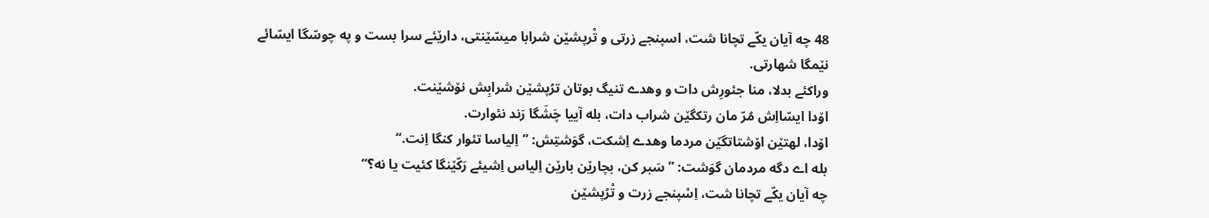48 چه آیان یکّے تچانا شت، اسپنجے زرتی و تْرپشێن شرابا میسّێنتی، دارێئے سرا بست و په چوسّگا ایسّائے نێمگا شهارتی.
وراکئے بدلا، منا جئورِش دات و وهدے تنیگ بوتان ترُپشێن شرابِش نۆشێنت.
اۆدا ایسّااِش مُرّ مان رتکگێن شراب دات، بله آییا چَشَگا رَند نئوارت.
اۆدا، لهتێن اۆشتاتگێن مردما وهدے اِشکت، گوَشتِش: ”اِلیاسا تئوار کنگا اِنت.“
بله اے دگه مردمان گوَشت: ”سَبر کن، بچارێن بارێن اِلیاس اِشیئے رَکّێنگا کئیت یا نه؟“
چه آیان یکّے تچانا شت، اِسْپنجے زرت و تْرُپشێن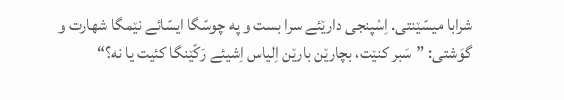شرابا میسّێنتی. اِسْپنجی دارێئے سرا بست و په چوسّگا ایسّائے نێمگا شهارت و گوَشتی: ”سَبر کنێت، بچارێن بارێن اِلیاس اِشیئے رَکّێنگا کئیت یا نه؟“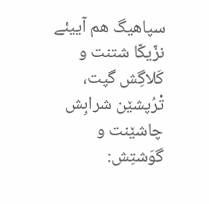سپاهیگ هم آییئے نزّیکّا شتنت و کَلاگِش گپت، تْرُپشێن شرابِش چاشێنت و گوَشتِش: